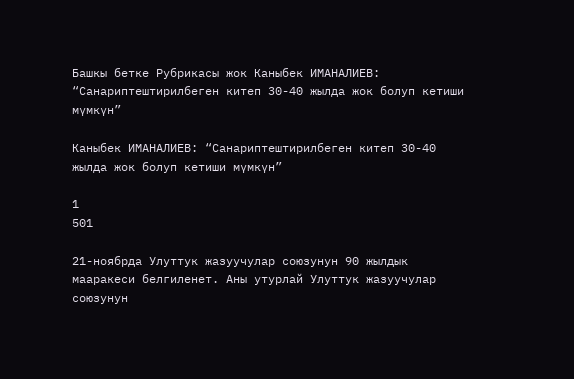Башкы бетке Рубрикасы жок Каныбек ИМАНАЛИЕВ: “Санариптештирилбеген китеп 30-40 жылда жок болуп кетиши мүмкүн”

Каныбек ИМАНАЛИЕВ: “Санариптештирилбеген китеп 30-40 жылда жок болуп кетиши мүмкүн”

1
501

21-ноябрда Улуттук жазуучулар союзунун 90 жылдык мааракеси белгиленет. Аны утурлай Улуттук жазуучулар союзунун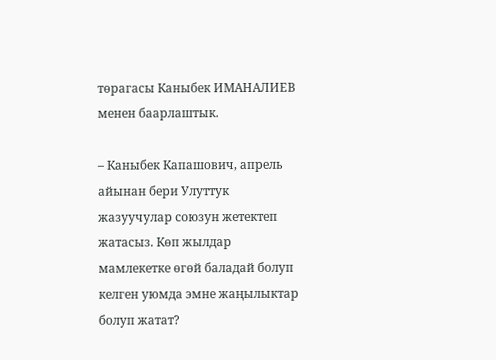төрагасы Каныбек ИМАНАЛИЕВ менен баарлаштык.

– Каныбек Капашович, апрель айынан бери Улуттук жазуучулар союзун жетектеп жатасыз. Көп жылдар мамлекетке өгөй баладай болуп келген уюмда эмне жаңылыктар болуп жатат?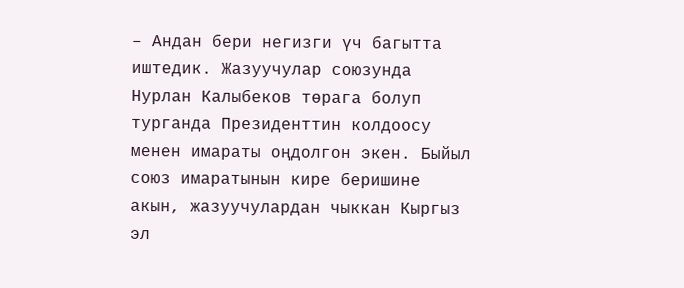– Андан бери негизги үч багытта иштедик. Жазуучулар союзунда Нурлан Калыбеков төрага болуп турганда Президенттин колдоосу менен имараты оңдолгон экен. Быйыл союз имаратынын кире беришине акын, жазуучулардан чыккан Кыргыз эл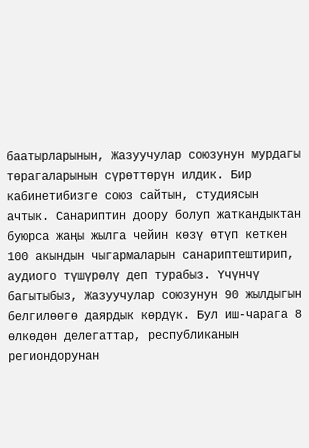баатырларынын, Жазуучулар союзунун мурдагы төрагаларынын сүрөттөрүн илдик. Бир кабинетибизге союз сайтын, студиясын ачтык. Санариптин доору болуп жаткандыктан буюрса жаңы жылга чейин көзү өтүп кеткен 100 акындын чыгармаларын санариптештирип, аудиого түшүрөлү деп турабыз. Үчүнчү багытыбыз, Жазуучулар союзунун 90 жылдыгын белгилөөгө даярдык көрдүк. Бул иш-чарага 8 өлкөдөн делегаттар, республиканын региондорунан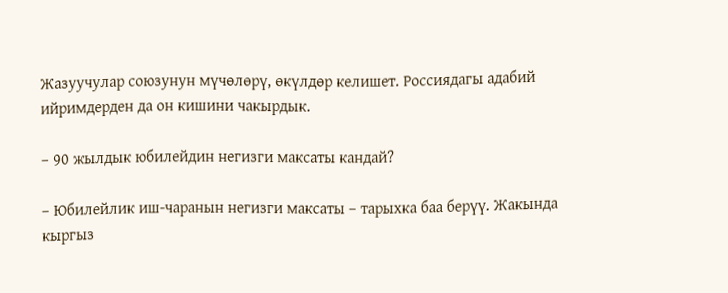Жазуучулар союзунун мүчөлөрү, өкүлдөр келишет. Россиядагы адабий ийримдерден да он кишини чакырдык.

– 90 жылдык юбилейдин негизги максаты кандай?

– Юбилейлик иш-чаранын негизги максаты – тарыхка баа берүү. Жакында кыргыз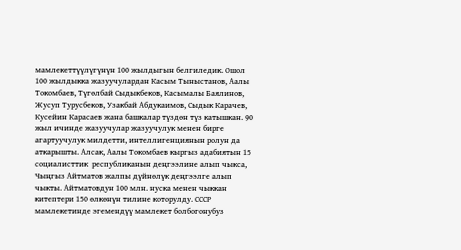мамлекеттүүлүгүнүн 100 жылдыгын белгиледик. Ошол 100 жылдыкка жазуучулардан Касым Тыныстанов, Аалы Токомбаев, Түгөлбай Сыдыкбеков, Касымалы Баялинов, Жусуп Турусбеков, Узакбай Абдукаимов, Сыдык Карачев, Кусейин Карасаев жана башкалар түздөн түз катышкан. 90 жыл ичинде жазуучулар жазуучулук менен бирге агартуучулук милдетти, интеллигенциянын ролун да аткарышты. Алсак, Аалы Токомбаев кыргыз адабиятын 15 социалисттик  республиканын деңгээлине алып чыкса, Чыңгыз Айтматов жалпы дүйнөлүк деңгээлге алып чыкты. Айтматовдун 100 млн. нуска менен чыккан китептери 150 өлкөнүн тилине которулду. СССР мамлекетинде эгемендүү мамлекет болбогонубуз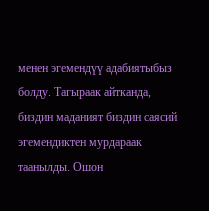менен эгемендүү адабиятыбыз болду. Тагыраак айтканда, биздин маданият биздин саясий эгемендиктен мурдараак таанылды. Ошон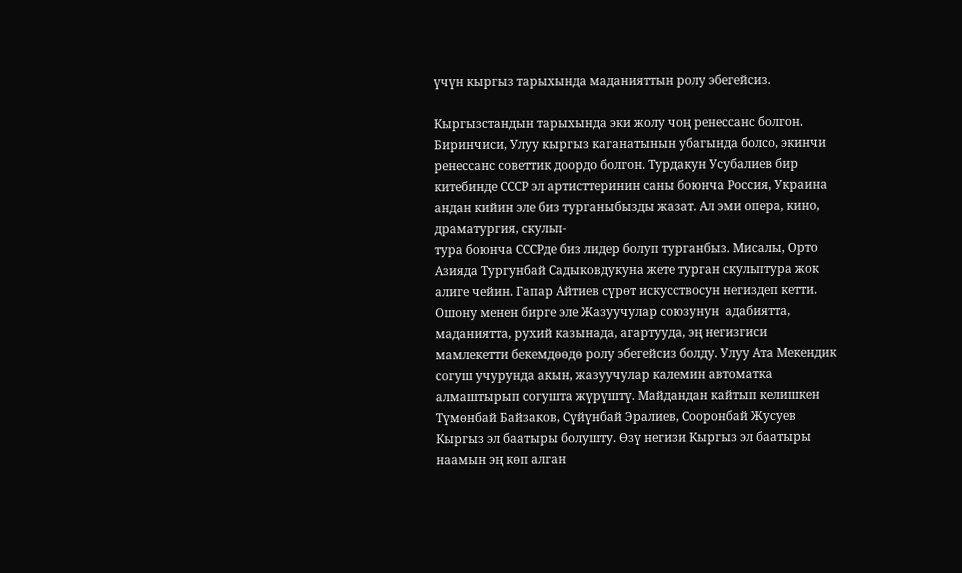үчүн кыргыз тарыхында маданияттын ролу эбегейсиз.

Кыргызстандын тарыхында эки жолу чоң ренессанс болгон. Биринчиси, Улуу кыргыз каганатынын убагында болсо, экинчи ренессанс советтик доордо болгон. Турдакун Усубалиев бир китебинде СССР эл артисттеринин саны боюнча Россия, Украина андан кийин эле биз турганыбызды жазат. Ал эми опера, кино, драматургия, скульп-
тура боюнча СССРде биз лидер болуп турганбыз. Мисалы, Орто Азияда Тургунбай Садыковдукуна жете турган скульптура жок алиге чейин. Гапар Айтиев сүрөт искусствосун негиздеп кетти. Ошону менен бирге эле Жазуучулар союзунун  адабиятта, маданиятта, рухий казынада, агартууда, эң негизгиси мамлекетти бекемдөөдө ролу эбегейсиз болду. Улуу Ата Мекендик согуш учурунда акын, жазуучулар калемин автоматка алмаштырып согушта жүрүштү. Майдандан кайтып келишкен Түмөнбай Байзаков, Сүйүнбай Эралиев, Сооронбай Жусуев Кыргыз эл баатыры болушту. Өзү негизи Кыргыз эл баатыры наамын эң көп алган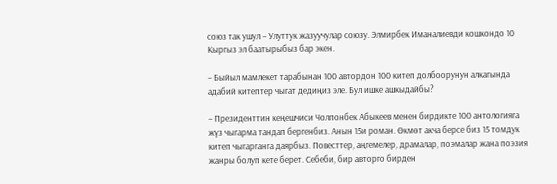союз так ушул – Улуттук жазуучулар союзу. Элмирбек Иманалиевди кошкондо 10 Кыргыз эл баатырыбыз бар экен.

– Быйыл мамлекет тарабынан 100 автордон 100 китеп долбоорунун алкагында адабий китептер чыгат дедиңиз эле. Бул ишке ашкыдайбы?

– Президенттин кеңешчиси Чолпонбек Абыкеев менен бирдикте 100 антологияга жүз чыгарма тандап бергенбиз. Анын 15и роман. Өкмөт акча берсе биз 15 томдук китеп чыгарганга даярбыз. Повесттер, аңгемелер, драмалар, поэмалар жана поэзия жанры болуп кете берет. Себеби, бир авторго бирден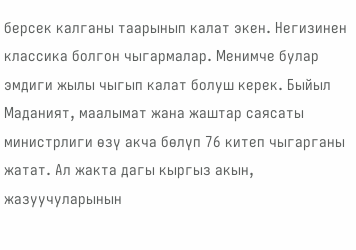берсек калганы таарынып калат экен. Негизинен классика болгон чыгармалар. Менимче булар эмдиги жылы чыгып калат болуш керек. Быйыл Маданият, маалымат жана жаштар саясаты министрлиги өзү акча бөлүп 76 китеп чыгарганы жатат. Ал жакта дагы кыргыз акын, жазуучуларынын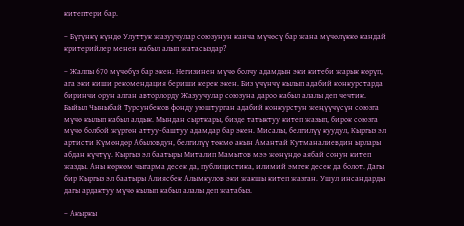китептери бар.

– Бүгүнкү күндө Улуттук жазуучулар союзунун канча мүчөсү бар жана мүчөлүккө кандай критерийлер менен кабыл алып жатасыздар?

– Жалпы 670 мүчөбүз бар экен. Негизинен мүчө болчу адамдын эки китеби жарык көрүп, ага эки киши рекомендация бериши керек экен. Биз үчүнчү кылып адабий конкурстарда биринчи орун алган авторлорду Жазуучулар союзуна дароо кабыл алалы деп чечтик. Быйыл Чыныбай Турсунбеков фонду уюштурган адабий конкурстун жеңүүчүсүн союзга мүчө кылып кабыл алдык. Мындан сырткары, бизде татыктуу китеп жазып, бирок союзга мүчө болбой жүргөн аттуу-баштуу адамдар бар экен. Мисалы, белгилүү куудул, Кыргыз эл артисти Күмөндөр Абыловдун, белгилүү төкмө акын Амантай Кутманалиевдин ырлары абдан күчтүү. Кыргыз эл баатыры Миталип Мамытов мээ жөнүндө аябай сонун китеп жазды. Аны көркөм чыгарма десек да, публицистика, илимий эмгек десек да болот. Дагы бир Кыргыз эл баатыры Алиясбек Алымкулов эки жакшы китеп жазган. Ушул инсандарды дагы ардактуу мүчө кылып кабыл алалы деп жатабыз.

– Акыркы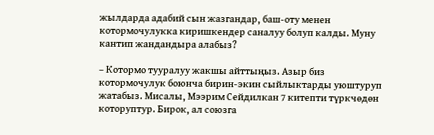жылдарда адабий сын жазгандар, баш-оту менен котормочулукка киришкендер саналуу болуп калды. Муну кантип жандандыра алабыз?

– Котормо тууралуу жакшы айттыңыз. Азыр биз котормочулук боюнча бирин-экин сыйлыктарды уюштуруп жатабыз. Мисалы, Мээрим Сейдилкан 7 китепти түркчөдөн которуптур. Бирок, ал союзга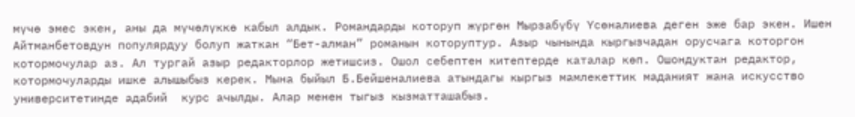мүчө эмес экен, аны да мүчөлүккө кабыл алдык. Романдарды которуп жүргөн Мырзабүбү Үсөналиева деген эже бар экен. Ишен Айтманбетовдун популярдуу болуп жаткан “Бет-алман” романын которуптур. Азыр чынында кыргызчадан орусчага которгон котормочулар аз. Ал тургай азыр редакторлор жетишсиз. Ошол себептен китептерде каталар көп. Ошондуктан редактор, котормочуларды ишке алышыбыз керек. Мына быйыл Б.Бейшеналиева атындагы кыргыз мамлекеттик маданият жана искусство университетинде адабий  курс ачылды. Алар менен тыгыз кызматташабыз.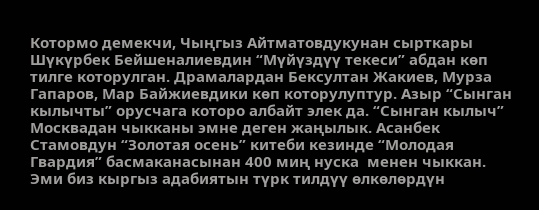Котормо демекчи, Чыңгыз Айтматовдукунан сырткары Шүкүрбек Бейшеналиевдин “Мүйүздүү текеси” абдан көп тилге которулган. Драмалардан Бексултан Жакиев, Мурза Гапаров, Мар Байжиевдики көп которулуптур. Азыр “Сынган кылычты” орусчага которо албайт элек да. “Сынган кылыч” Москвадан чыкканы эмне деген жаңылык. Асанбек Стамовдун “Золотая осень” китеби кезинде “Молодая Гвардия” басмаканасынан 400 миң нуска  менен чыккан. Эми биз кыргыз адабиятын түрк тилдүү өлкөлөрдүн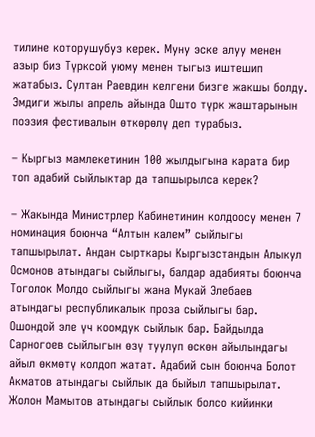тилине которушубуз керек. Муну эске алуу менен азыр биз Түрксой уюму менен тыгыз иштешип жатабыз. Султан Раевдин келгени бизге жакшы болду. Эмдиги жылы апрель айында Ошто түрк жаштарынын поэзия фестивалын өткөрөлү деп турабыз.

– Кыргыз мамлекетинин 100 жылдыгына карата бир топ адабий сыйлыктар да тапшырылса керек?

– Жакында Министрлер Кабинетинин колдоосу менен 7 номинация боюнча “Алтын калем” сыйлыгы тапшырылат. Андан сырткары Кыргызстандын Алыкул Осмонов атындагы сыйлыгы, балдар адабияты боюнча Тоголок Молдо сыйлыгы жана Мукай Элебаев атындагы республикалык проза сыйлыгы бар. Ошондой эле үч коомдук сыйлык бар. Байдылда Сарногоев сыйлыгын өзү туулуп өскөн айылындагы айыл өкмөтү колдоп жатат. Адабий сын боюнча Болот Акматов атындагы сыйлык да быйыл тапшырылат. Жолон Мамытов атындагы сыйлык болсо кийинки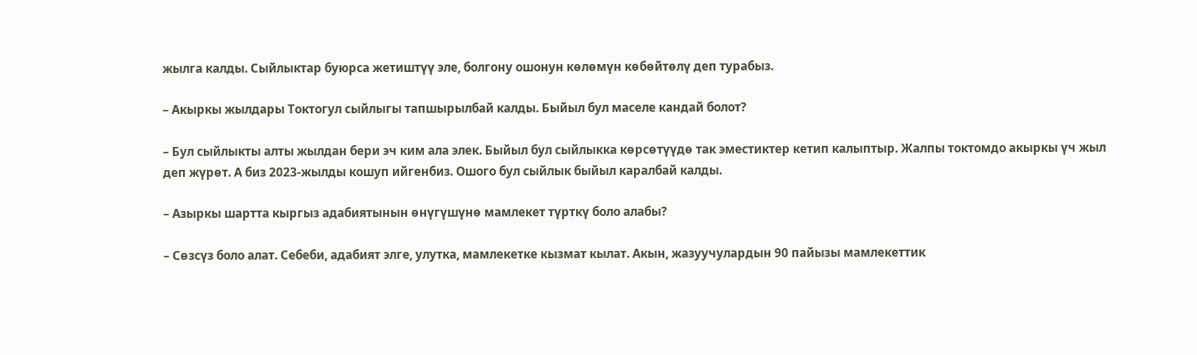жылга калды. Сыйлыктар буюрса жетиштүү эле, болгону ошонун көлөмүн көбөйтөлү деп турабыз.

– Акыркы жылдары Токтогул сыйлыгы тапшырылбай калды. Быйыл бул маселе кандай болот?

– Бул сыйлыкты алты жылдан бери эч ким ала элек. Быйыл бул сыйлыкка көрсөтүүдө так эместиктер кетип калыптыр. Жалпы токтомдо акыркы үч жыл деп жүрөт. А биз 2023-жылды кошуп ийгенбиз. Ошого бул сыйлык быйыл каралбай калды.

– Азыркы шартта кыргыз адабиятынын өнүгүшүнө мамлекет түрткү боло алабы?

– Сөзсүз боло алат. Себеби, адабият элге, улутка, мамлекетке кызмат кылат. Акын, жазуучулардын 90 пайызы мамлекеттик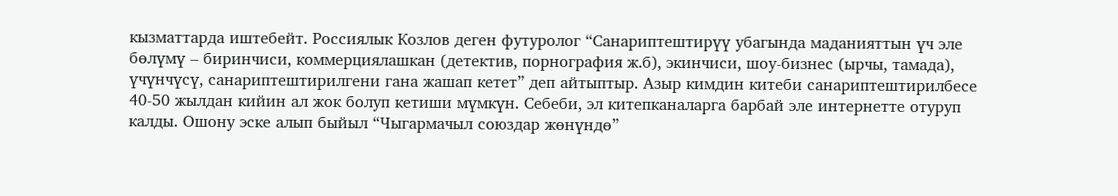кызматтарда иштебейт. Россиялык Козлов деген футуролог “Санариптештирүү убагында маданияттын үч эле бөлүмү – биринчиси, коммерциялашкан (детектив, порнография ж.б), экинчиси, шоу-бизнес (ырчы, тамада), үчүнчүсү, санариптештирилгени гана жашап кетет” деп айтыптыр. Азыр кимдин китеби санариптештирилбесе 40-50 жылдан кийин ал жок болуп кетиши мүмкүн. Себеби, эл китепканаларга барбай эле интернетте отуруп калды. Ошону эске алып быйыл “Чыгармачыл союздар жөнүндө”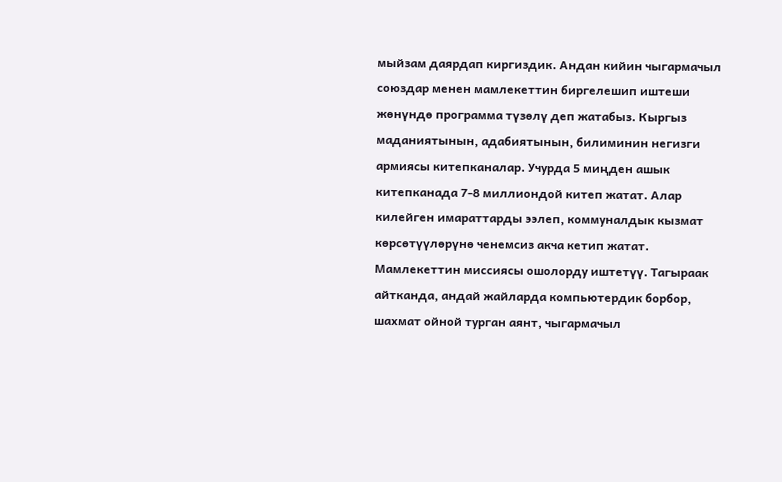мыйзам даярдап киргиздик. Андан кийин чыгармачыл союздар менен мамлекеттин биргелешип иштеши жөнүндө программа түзөлү деп жатабыз. Кыргыз маданиятынын, адабиятынын, билиминин негизги армиясы китепканалар. Учурда 5 миңден ашык китепканада 7-8 миллиондой китеп жатат. Алар килейген имараттарды ээлеп, коммуналдык кызмат көрсөтүүлөрүнө ченемсиз акча кетип жатат. Мамлекеттин миссиясы ошолорду иштетүү. Тагыраак айтканда, андай жайларда компьютердик борбор, шахмат ойной турган аянт, чыгармачыл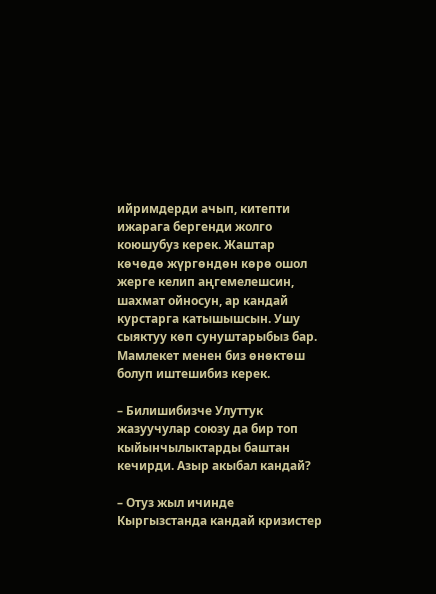ийримдерди ачып, китепти ижарага бергенди жолго коюшубуз керек. Жаштар көчөдө жүргөндөн көрө ошол жерге келип аңгемелешсин, шахмат ойносун, ар кандай курстарга катышышсын. Ушу сыяктуу көп сунуштарыбыз бар. Мамлекет менен биз өнөктөш болуп иштешибиз керек.

– Билишибизче Улуттук жазуучулар союзу да бир топ кыйынчылыктарды баштан кечирди. Азыр акыбал кандай?

– Отуз жыл ичинде Кыргызстанда кандай кризистер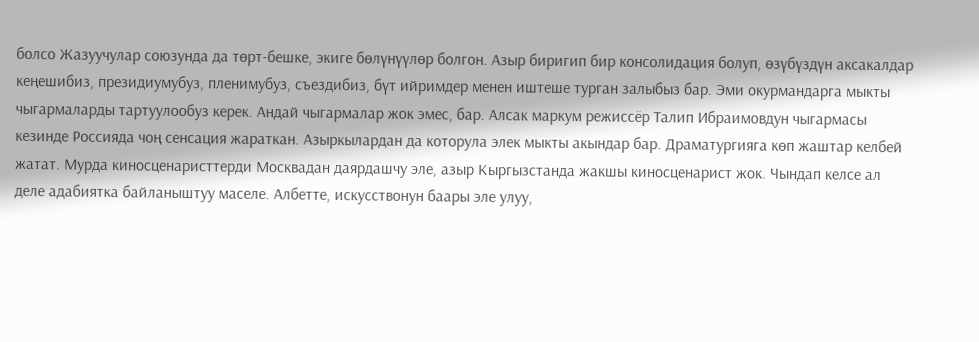болсо Жазуучулар союзунда да төрт-бешке, экиге бөлүнүүлөр болгон. Азыр биригип бир консолидация болуп, өзүбүздүн аксакалдар кеңешибиз, президиумубуз, пленимубуз, съездибиз, бүт ийримдер менен иштеше турган залыбыз бар. Эми окурмандарга мыкты чыгармаларды тартуулообуз керек. Андай чыгармалар жок эмес, бар. Алсак маркум режиссёр Талип Ибраимовдун чыгармасы кезинде Россияда чоң сенсация жараткан. Азыркылардан да которула элек мыкты акындар бар. Драматургияга көп жаштар келбей жатат. Мурда киносценаристтерди Москвадан даярдашчу эле, азыр Кыргызстанда жакшы киносценарист жок. Чындап келсе ал деле адабиятка байланыштуу маселе. Албетте, искусствонун баары эле улуу,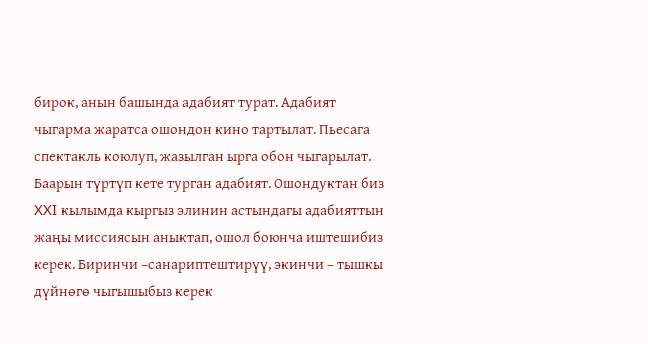бирок, анын башында адабият турат. Адабият чыгарма жаратса ошондон кино тартылат. Пьесага спектакль коюлуп, жазылган ырга обон чыгарылат. Баарын түртүп кете турган адабият. Ошондуктан биз XXI кылымда кыргыз элинин астындагы адабияттын жаңы миссиясын аныктап, ошол боюнча иштешибиз керек. Биринчи –санариптештирүү, экинчи – тышкы дүйнөгө чыгышыбыз керек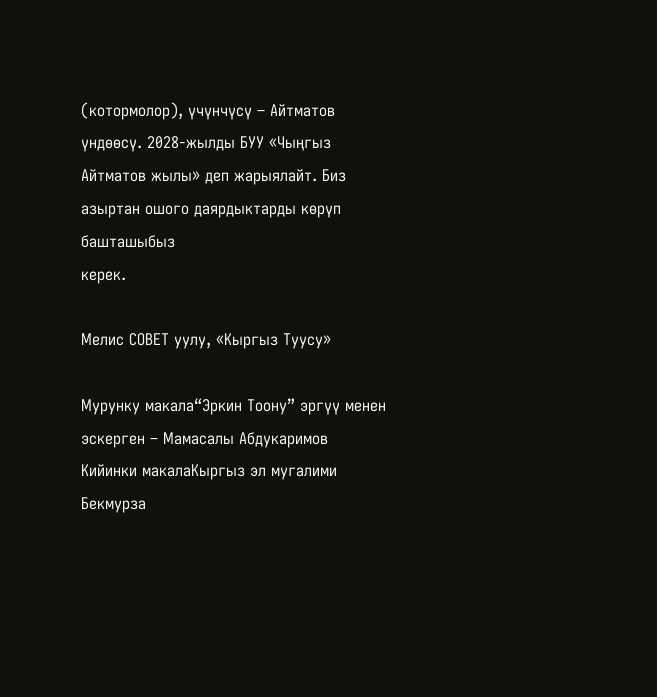(котормолор), үчүнчүсү – Айтматов үндөөсү. 2028-жылды БУУ «Чыңгыз Айтматов жылы» деп жарыялайт. Биз азыртан ошого даярдыктарды көрүп башташыбыз
керек.

Мелис СОВЕТ уулу, «Кыргыз Туусу»

Мурунку макала“Эркин Тоону” эргүү менен эскерген – Мамасалы Абдукаримов
Кийинки макалаКыргыз эл мугалими Бекмурза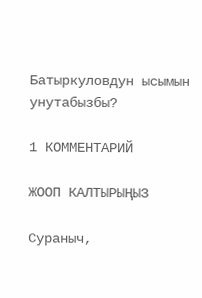Батыркуловдун ысымын унутабызбы?

1 КОММЕНТАРИЙ

ЖООП КАЛТЫРЫҢЫЗ

Сураныч,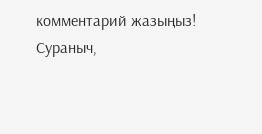комментарий жазыңыз!
Сураныч,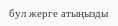бул жерге атыңызды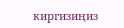киргизиңиз